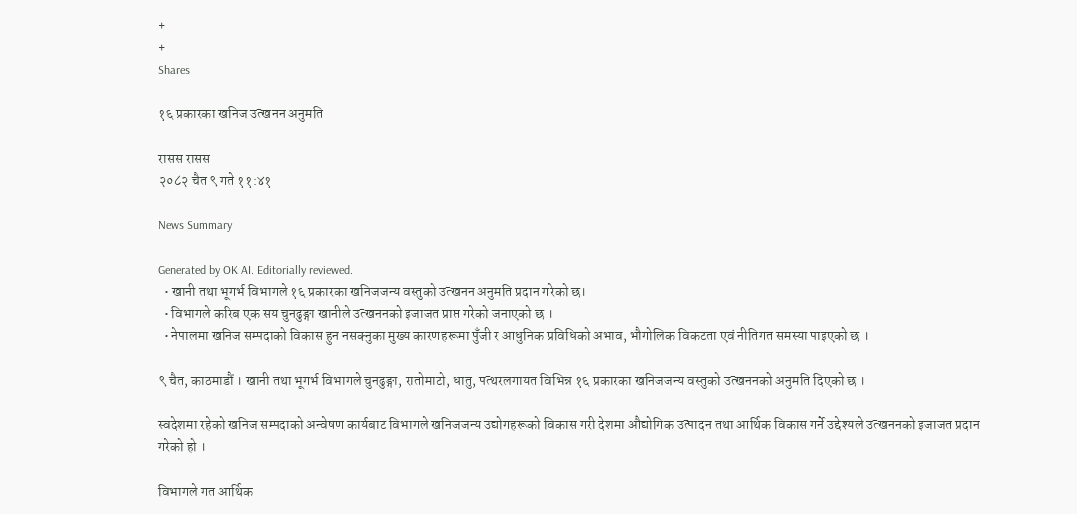+
+
Shares

१६ प्रकारका खनिज उत्खनन अनुमति

रासस रासस
२०८२ चैत ९ गते ११:४१

News Summary

Generated by OK AI. Editorially reviewed.
  • खानी तथा भूगर्भ विभागले १६ प्रकारका खनिजजन्य वस्तुको उत्खनन अनुमति प्रदान गरेको छ।
  • विभागले करिब एक सय चुनढुङ्गा खानीले उत्खननको इजाजत प्राप्त गरेको जनाएको छ ।
  • नेपालमा खनिज सम्पदाको विकास हुन नसक्नुका मुख्य कारणहरूमा पुँजी र आधुनिक प्रविधिको अभाव, भौगोलिक विकटता एवं नीतिगत समस्या पाइएको छ ।

९ चैत, काठमाडौं । खानी तथा भूगर्भ विभागले चुनढुङ्गा, रातोमाटो, धातु, पत्थरलगायत विभिन्न १६ प्रकारका खनिजजन्य वस्तुको उत्खननको अनुमति दिएको छ ।

स्वदेशमा रहेको खनिज सम्पदाको अन्वेषण कार्यबाट विभागले खनिजजन्य उद्योगहरूको विकास गरी देशमा औद्योगिक उत्पादन तथा आर्थिक विकास गर्ने उद्देश्यले उत्खननको इजाजत प्रदान गरेको हो ।

विभागले गत आर्थिक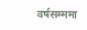वर्षसम्ममा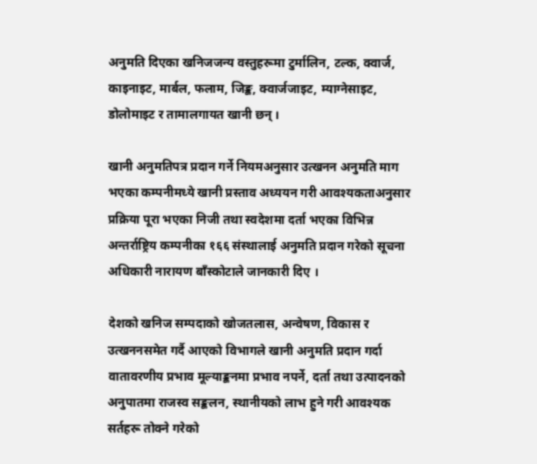अनुमति दिएका खनिजजन्य वस्तुहरूमा टुर्मालिन, टल्क, क्वार्ज, काइनाइट, मार्बल, फलाम, जिङ्क, क्वार्जजाइट, म्याग्नेसाइट, डोलोमाइट र तामालगायत खानी छन् ।

खानी अनुमतिपत्र प्रदान गर्ने नियमअनुसार उत्खनन अनुमति माग भएका कम्पनीमध्ये खानी प्रस्ताव अध्ययन गरी आवश्यकताअनुसार प्रक्रिया पूरा भएका निजी तथा स्वदेशमा दर्ता भएका विभिन्न अन्तर्राष्ट्रिय कम्पनीका १६६ संस्थालाई अनुमति प्रदान गरेको सूचना अधिकारी नारायण बाँस्कोटाले जानकारी दिए ।

देशको खनिज सम्पदाको खोजतलास, अन्वेषण, विकास र उत्खननसमेत गर्दै आएको विभागले खानी अनुमति प्रदान गर्दा वातावरणीय प्रभाव मूल्याङ्कनमा प्रभाव नपर्ने, दर्ता तथा उत्पादनको अनुपातमा राजस्व सङ्कलन, स्थानीयको लाभ हुने गरी आवश्यक सर्तहरू तोक्ने गरेको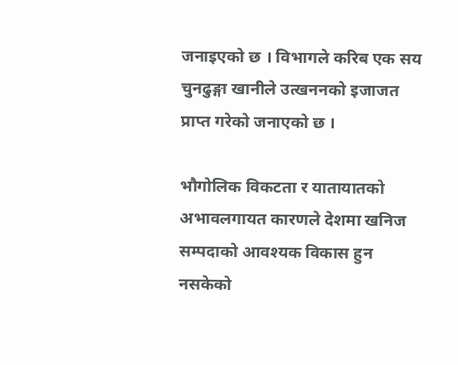जनाइएको छ । विभागले करिब एक सय चुनढुङ्गा खानीले उत्खननको इजाजत प्राप्त गरेको जनाएको छ ।

भौगोलिक विकटता र यातायातको अभावलगायत कारणले देशमा खनिज सम्पदाको आवश्यक विकास हुन नसकेको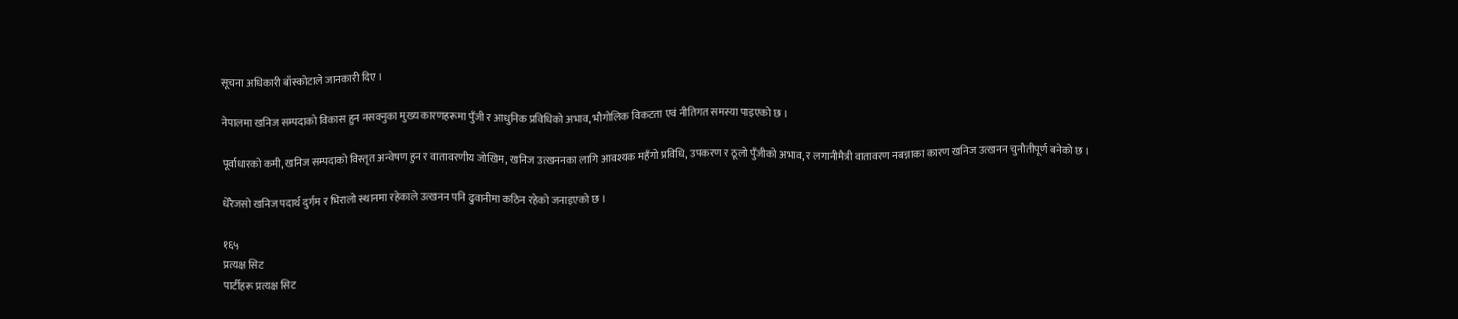सूचना अधिकारी बाँस्कोटाले जानकारी दिए ।

नेपालमा खनिज सम्पदाको विकास हुन नसक्नुका मुख्य कारणहरूमा पुँजी र आधुनिक प्रविधिको अभाव, भौगोलिक विकटता एवं नीतिगत समस्या पाइएको छ ।

पूर्वाधारको कमी, खनिज सम्पदाको विस्तृत अन्वेषण हुन र वातावरणीय जोखिम, खनिज उत्खननका लागि आवश्यक महँगो प्रविधि, उपकरण र ठूलो पुँजीको अभाव, र लगानीमैत्री वातावरण नबन्नाका कारण खनिज उत्खनन चुनौतीपूर्ण बनेको छ ।

धेरैजसो खनिज पदार्थ दुर्गम र भिरालो स्थानमा रहेकाले उत्खनन पनि ढुवानीमा कठिन रहेको जनाइएको छ ।

१६५
प्रत्यक्ष सिट
पार्टीहरू प्रत्यक्ष सिट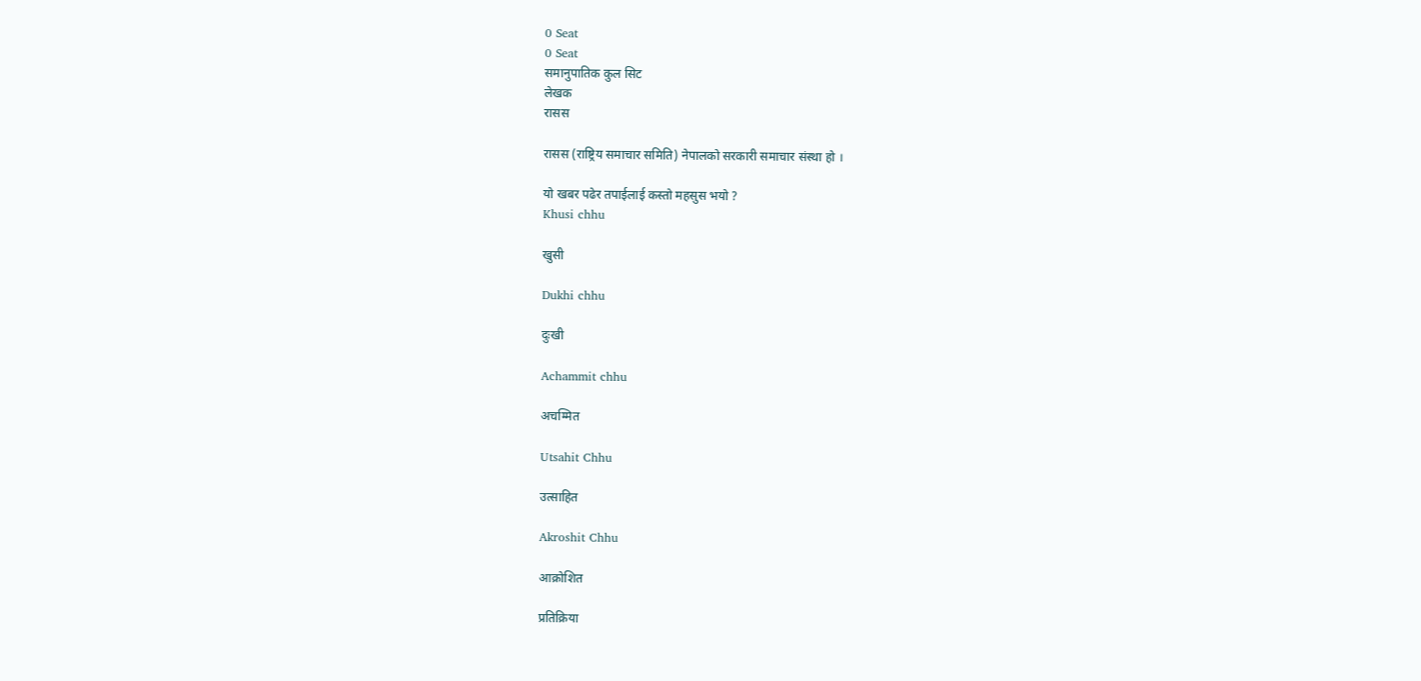0 Seat
0 Seat
समानुपातिक कुल सिट
लेखक
रासस

रासस (राष्ट्रिय समाचार समिति) नेपालको सरकारी समाचार संस्था हो ।

यो खबर पढेर तपाईलाई कस्तो महसुस भयो ?
Khusi chhu

खुसी

Dukhi chhu

दुःखी

Achammit chhu

अचम्मित

Utsahit Chhu

उत्साहित

Akroshit Chhu

आक्रोशित

प्रतिक्रिया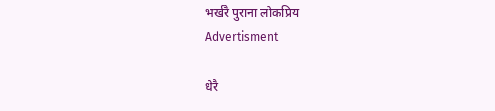भर्खरै पुराना लोकप्रिय
Advertisment

धेरै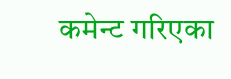कमेन्ट गरिएका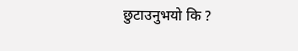छुटाउनुभयो कि ?